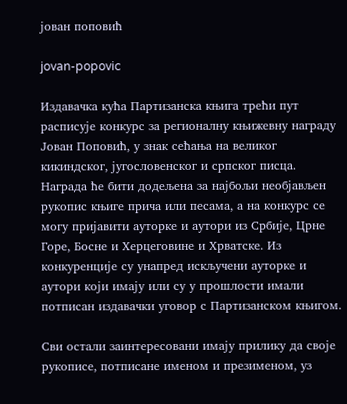јован поповић

jovan-popovic

Издавачка кућа Партизанска књига трећи пут расписује конкурс за регионалну књижевну награду Јован Поповић, у знак сећања на великог кикиндског, југословенског и српског писца. Награда ће бити додељена за најбољи необјављен рукопис књиге прича или песама, а на конкурс се могу пријавити ауторке и аутори из Србије, Црне Горе, Босне и Херцеговине и Хрватске. Из конкуренције су унапред искључени ауторке и аутори који имају или су у прошлости имали потписан издавачки уговор с Партизанском књигом.

Сви остали заинтересовани имају прилику да своје рукописе, потписане именом и презименом, уз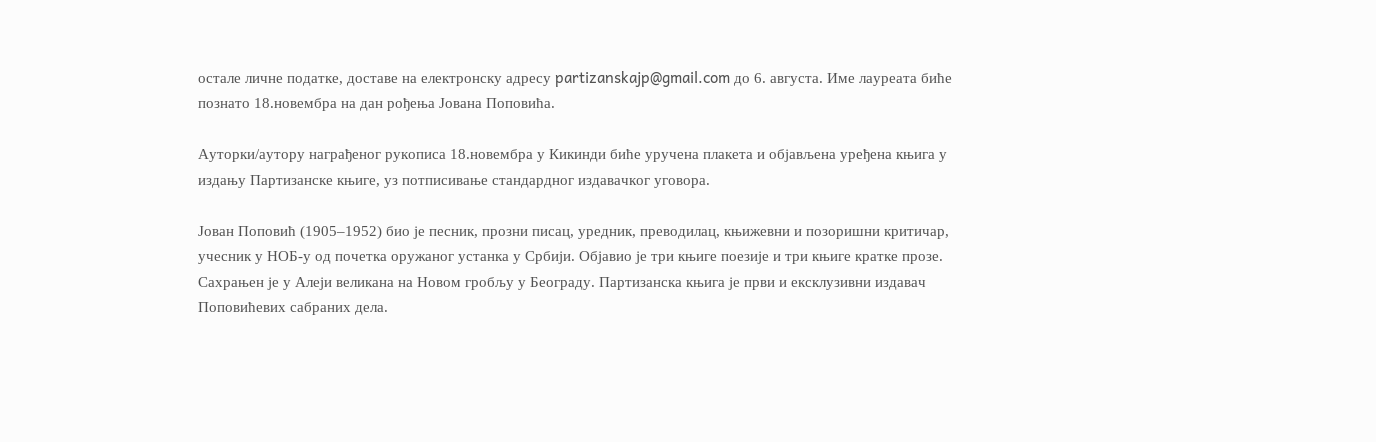остале личне податке, доставе на електронску адресу partizanskajp@gmail.com до 6. августа. Име лауреата биће познато 18.новембра на дан рођења Јована Поповића.

Ауторки/аутору награђеног рукописа 18.новембра у Кикинди биће уручена плакета и објављена уређена књига у издању Партизанске књиге, уз потписивање стандардног издавачког уговора.

Јован Поповић (1905–1952) био је песник, прозни писац, уредник, преводилац, књижевни и позоришни критичар, учесник у НОБ-у од почетка оружаног устанка у Србији. Објавио је три књиге поезије и три књиге кратке прозе. Сахрањен је у Алеји великана на Новом гробљу у Београду. Партизанска књига је први и ексклузивни издавач Поповићевих сабраних дела.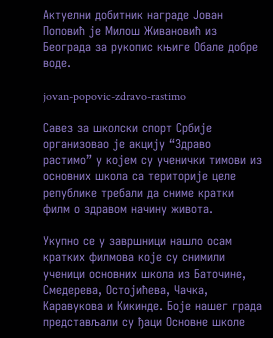Актуелни добитник награде Јован Поповић је Милош Живановић из Београда за рукопис књиге Обале добре воде.

jovan-popovic-zdravo-rastimo

Савез за школски спорт Србије организовао је акцију “Здраво растимо” у којем су ученички тимови из основних школа са територије целе републике требали да сниме кратки филм о здравом начину живота.

Укупно се у завршници нашло осам кратких филмова које су снимили ученици основних школа из Баточине, Смедерева, Остојићева, Чачка, Каравукова и Кикинде. Боје нашег града представљали су ђаци Основне школе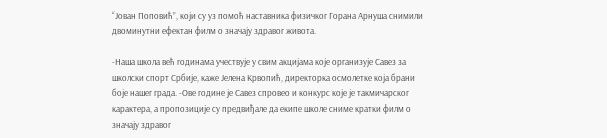“Јован Поповић”, који су уз помоћ наставника физичког Горана Арнуша снимили двоминутни ефектан филм о значају здравог живота.

-Наша школа већ годинама учествује у свим акцијама које организује Савез за школски спорт Србије, каже Јелена Крвопић, директорка осмолетке која брани боје нашег града. -Ове године је Савез спровео и конкурс које је такмичарског карактера, а пропозиције су предвиђале да екипе школе сниме кратки филм о значају здравог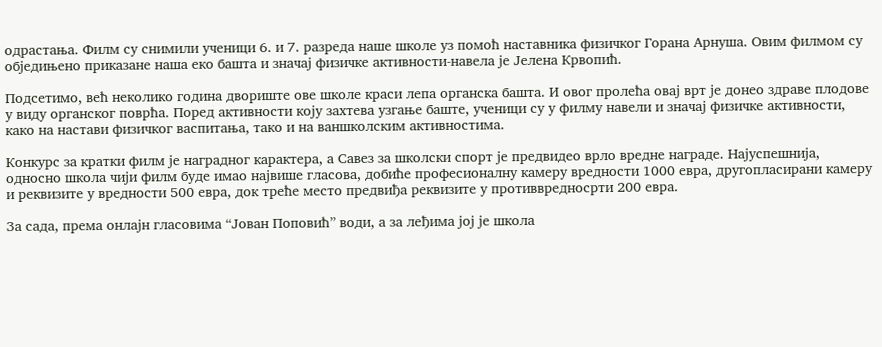одрастања. Филм су снимили ученици 6. и 7. разреда наше школе уз помоћ наставника физичког Горана Арнуша. Овим филмом су обједињено приказане наша еко башта и значај физичке активности-навела је Јелена Крвопић.

Подсетимо, већ неколико година двориште ове школе краси лепа органска башта. И овог пролећа овај врт је донео здраве плодове у виду органског поврћа. Поред активности коју захтева узгање баште, ученици су у филму навели и значај физичке активности, како на настави физичког васпитања, тако и на ваншколским активностима.

Конкурс за кратки филм је наградног карактера, а Савез за школски спорт је предвидео врло вредне награде. Најуспешнија, односно школа чији филм буде имао највише гласова, добиће професионалну камеру вредности 1000 евра, другопласирани камеру и реквизите у вредности 500 евра, док треће место предвиђа реквизите у противвредносрти 200 евра.

За сада, према онлајн гласовима “Јован Поповић” води, а за леђима јој је школа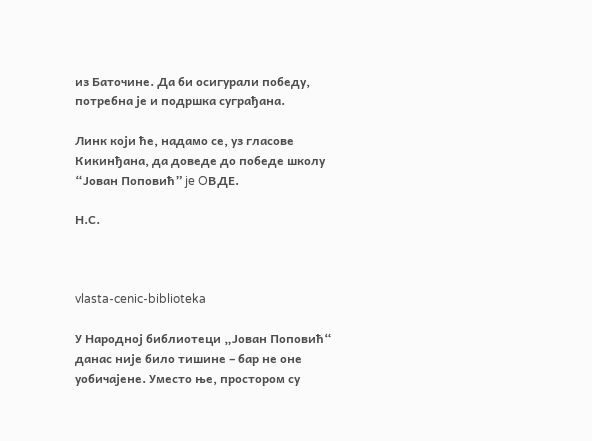из Баточине. Да би осигурали победу, потребна је и подршка суграђана.

Линк који ће, надамо се, уз гласове Кикинђана, да доведе до победе школу “Јован Поповић” je OВДЕ.

Н.С.



vlasta-cenic-biblioteka

У Народној библиотеци „Јован Поповић“ данас није било тишине – бар не оне уобичајене. Уместо ње, простором су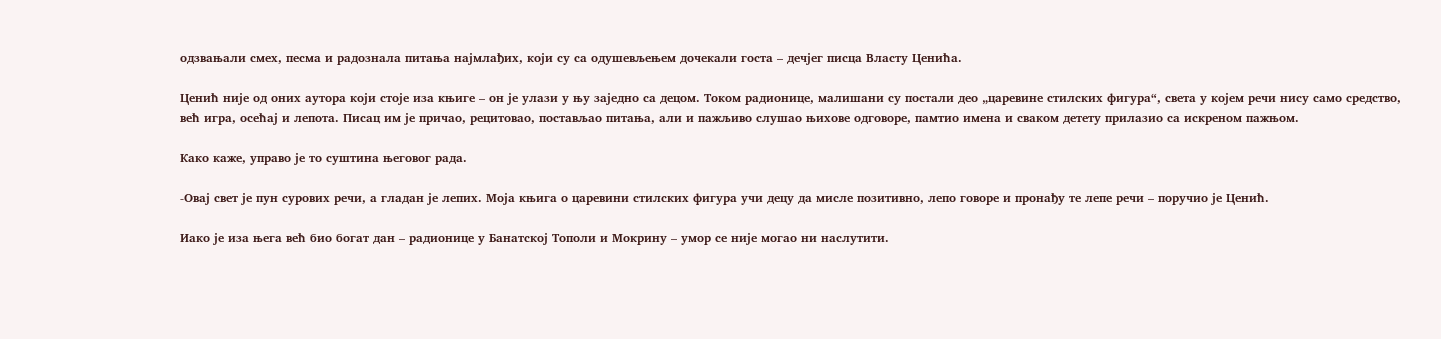одзвањали смех, песма и радознала питања најмлађих, који су са одушевљењем дочекали госта – дечјег писца Власту Ценића.

Ценић није од оних аутора који стоје иза књиге – он је улази у њу заједно са децом. Током радионице, малишани су постали део „царевине стилских фигура“, света у којем речи нису само средство, већ игра, осећај и лепота. Писац им је причао, рецитовао, постављао питања, али и пажљиво слушао њихове одговоре, памтио имена и сваком детету прилазио са искреном пажњом.

Како каже, управо је то суштина његовог рада.

-Овај свет је пун сурових речи, а гладан је лепих. Моја књига о царевини стилских фигура учи децу да мисле позитивно, лепо говоре и пронађу те лепе речи – поручио је Ценић.

Иако је иза њега већ био богат дан – радионице у Банатској Тополи и Мокрину – умор се није могао ни наслутити.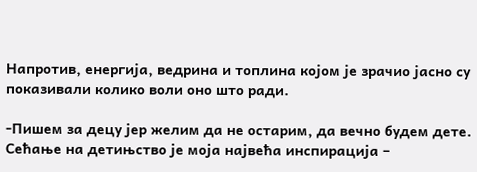Напротив, енергија, ведрина и топлина којом је зрачио јасно су показивали колико воли оно што ради.

-Пишем за децу јер желим да не остарим, да вечно будем дете. Сећање на детињство је моја највећа инспирација –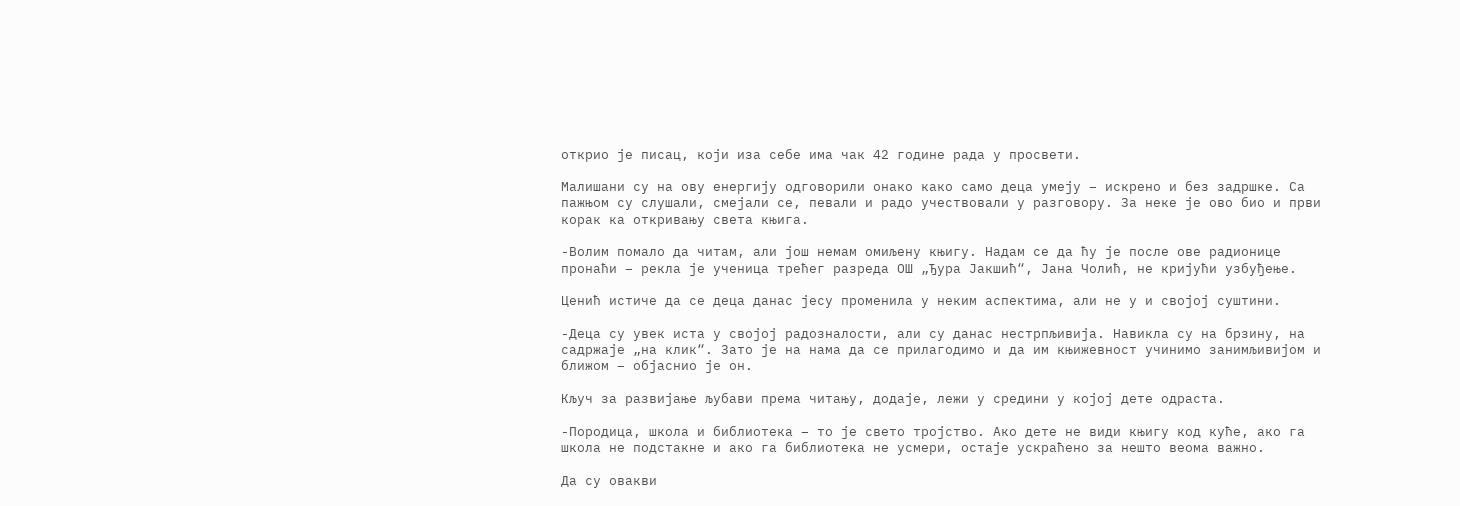открио је писац, који иза себе има чак 42 године рада у просвети.

Малишани су на ову енергију одговорили онако како само деца умеју – искрено и без задршке. Са пажњом су слушали, смејали се, певали и радо учествовали у разговору. За неке је ово био и први корак ка откривању света књига.

-Волим помало да читам, али још немам омиљену књигу. Надам се да ћу је после ове радионице пронаћи – рекла је ученица трећег разреда ОШ „Ђура Јакшић“, Јана Чолић, не кријући узбуђење.

Ценић истиче да се деца данас јесу променила у неким аспектима, али не у и својој суштини.

-Деца су увек иста у својој радозналости, али су данас нестрпљивија. Навикла су на брзину, на садржаје „на клик“. Зато је на нама да се прилагодимо и да им књижевност учинимо занимљивијом и ближом – објаснио је он.

Кључ за развијање љубави према читању, додаје, лежи у средини у којој дете одраста.

-Породица, школа и библиотека – то је свето тројство. Ако дете не види књигу код куће, ако га школа не подстакне и ако га библиотека не усмери, остаје ускраћено за нешто веома важно.

Да су овакви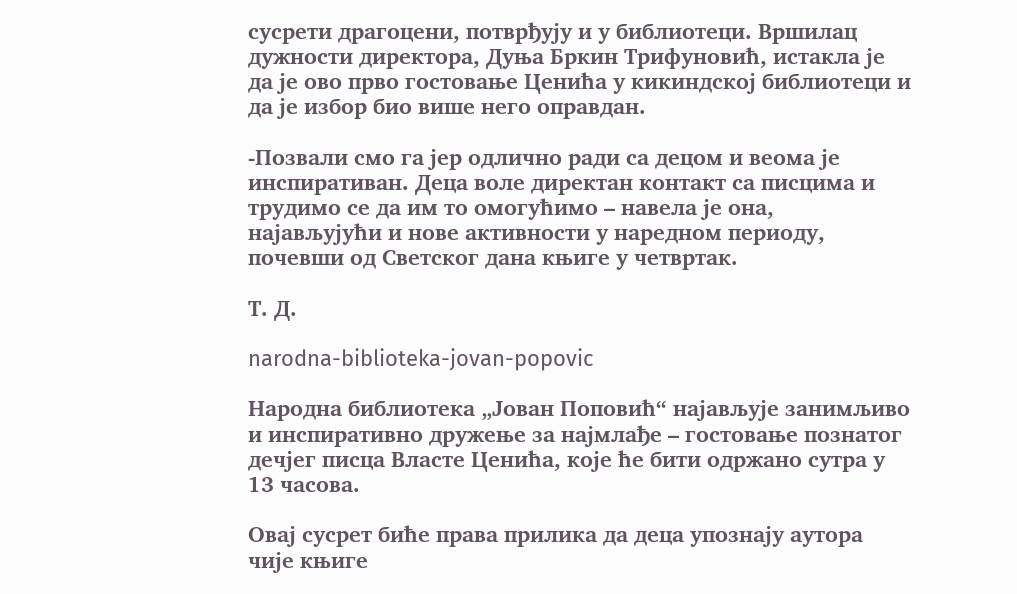сусрети драгоцени, потврђују и у библиотеци. Вршилац дужности директора, Дуња Бркин Трифуновић, истакла је да је ово прво гостовање Ценића у кикиндској библиотеци и да је избор био више него оправдан.

-Позвали смо га јер одлично ради са децом и веома је инспиративан. Деца воле директан контакт са писцима и трудимо се да им то омогућимо – навела је она, најављујући и нове активности у наредном периоду, почевши од Светског дана књиге у четвртак.

Т. Д.

narodna-biblioteka-jovan-popovic

Народна библиотека „Јован Поповић“ најављује занимљиво и инспиративно дружење за најмлађе – гостовање познатог дечјег писца Власте Ценића, које ће бити одржано сутра у 13 часова.

Овај сусрет биће права прилика да деца упознају аутора чије књиге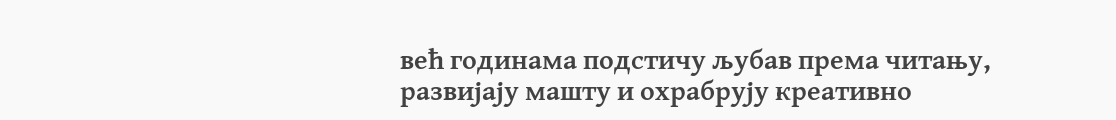већ годинама подстичу љубав према читању, развијају машту и охрабрују креативно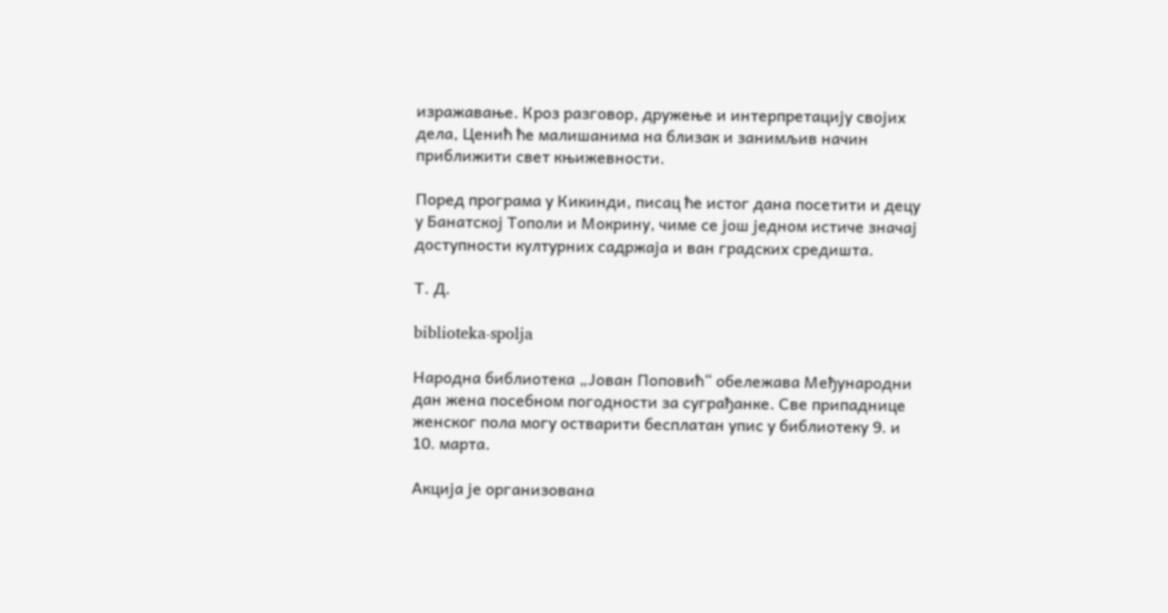изражавање. Кроз разговор, дружење и интерпретацију својих дела, Ценић ће малишанима на близак и занимљив начин приближити свет књижевности.

Поред програма у Кикинди, писац ће истог дана посетити и децу у Банатској Тополи и Мокрину, чиме се још једном истиче значај доступности културних садржаја и ван градских средишта.

Т. Д.

biblioteka-spolja

Народна библиотека „Јован Поповић“ обележава Међународни дан жена посебном погодности за суграђанке. Све припаднице женског пола могу остварити бесплатан упис у библиотеку 9. и 10. марта.

Акција је организована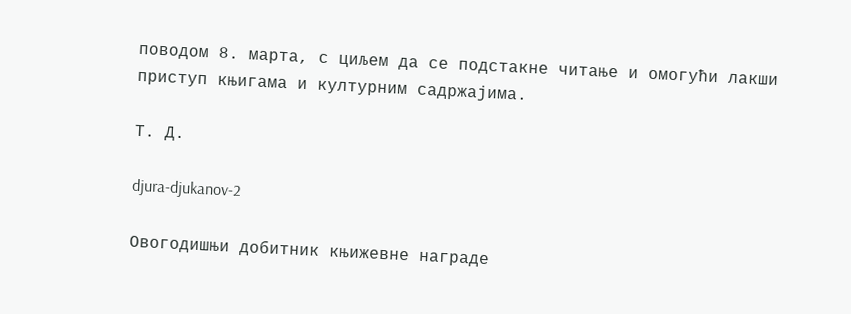поводом 8. марта, с циљем да се подстакне читање и омогући лакши приступ књигама и културним садржајима.

Т. Д.

djura-djukanov-2

Овогодишњи добитник књижевне награде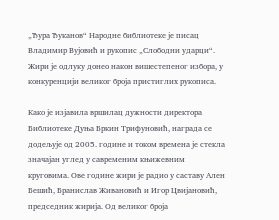„Ђура Ђуканов“ Народне библиотеке је писац Владимир Вујовић и рукопис „Слободни ударци“. Жири је одлуку донео након вишестепеног избора, у конкуренцији великог броја пристиглих рукописа.

Како је изјавила вршилац дужности директора Библиотеке Дуња Бркин Трифуновић, награда се додељује од 2005. године и током времена је стекла значајан углед у савременим књижевним круговима. Ове године жири је радио у саставу Ален Бешић, Бранислав Живановић и Игор Цвијановић, председник жирија. Од великог броја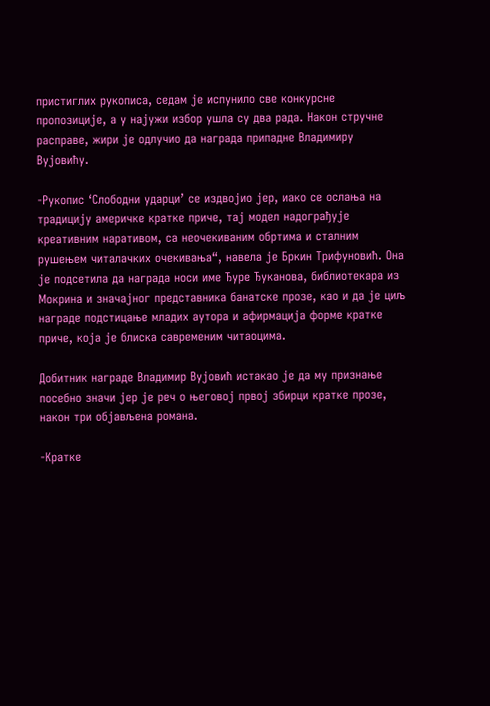пристиглих рукописа, седам је испунило све конкурсне пропозиције, а у најужи избор ушла су два рада. Након стручне расправе, жири је одлучио да награда припадне Владимиру Вујовићу.

-Рукопис ‘Слободни ударци’ се издвојио јер, иако се ослања на традицију америчке кратке приче, тај модел надограђује креативним наративом, са неочекиваним обртима и сталним рушењем читалачких очекивања“, навела је Бркин Трифуновић. Она је подсетила да награда носи име Ђуре Ђуканова, библиотекара из Мокрина и значајног представника банатске прозе, као и да је циљ награде подстицање младих аутора и афирмација форме кратке приче, која је блиска савременим читаоцима.

Добитник награде Владимир Вујовић истакао је да му признање посебно значи јер је реч о његовој првој збирци кратке прозе, након три објављена романа.

-Кратке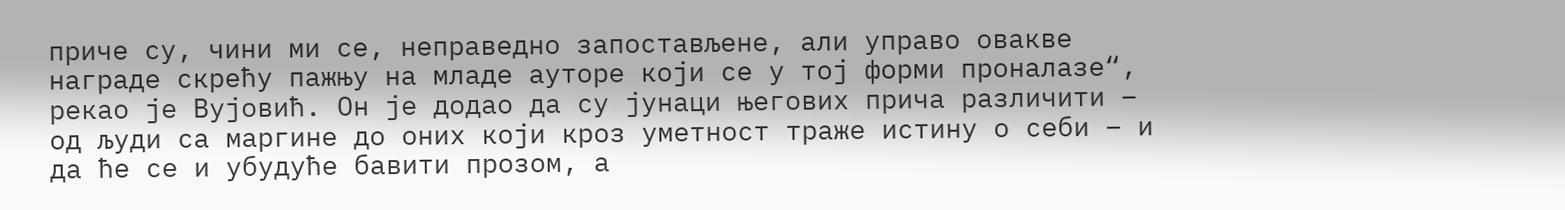приче су, чини ми се, неправедно запостављене, али управо овакве награде скрећу пажњу на младе ауторе који се у тој форми проналазе“, рекао је Вујовић. Он је додао да су јунаци његових прича различити – од људи са маргине до оних који кроз уметност траже истину о себи – и да ће се и убудуће бавити прозом, а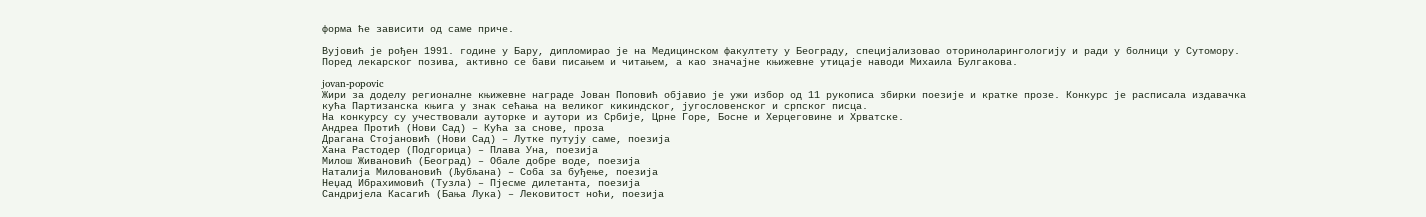форма ће зависити од саме приче.

Вујовић је рођен 1991. године у Бару, дипломирао је на Медицинском факултету у Београду, специјализовао оториноларингологију и ради у болници у Сутомору. Поред лекарског позива, активно се бави писањем и читањем, а као значајне књижевне утицаје наводи Михаила Булгакова.

jovan-popovic
Жири за доделу регионалне књижевне награде Јован Поповић објавио је ужи избор од 11 рукописа збирки поезије и кратке прозе. Конкурс је расписала издавачка кућа Партизанска књига у знак сећања на великог кикиндског, југословенског и српског писца.
На конкурсу су учествовали ауторке и аутори из Србије, Црне Горе, Босне и Херцеговине и Хрватске.
Андреа Протић (Нови Сад) – Кућа за снове, проза
Драгана Стојановић (Нови Сад) – Лутке путују саме, поезија
Хана Растодер (Подгорица) – Плава Уна, поезија
Милош Живановић (Београд) – Обале добре воде, поезија
Наталија Миловановић (Љубљана) – Соба за буђење, поезија
Неџад Ибрахимовић (Тузла) – Пјесме дилетанта, поезија
Сандријела Касагић (Бања Лука) – Лековитост ноћи, поезија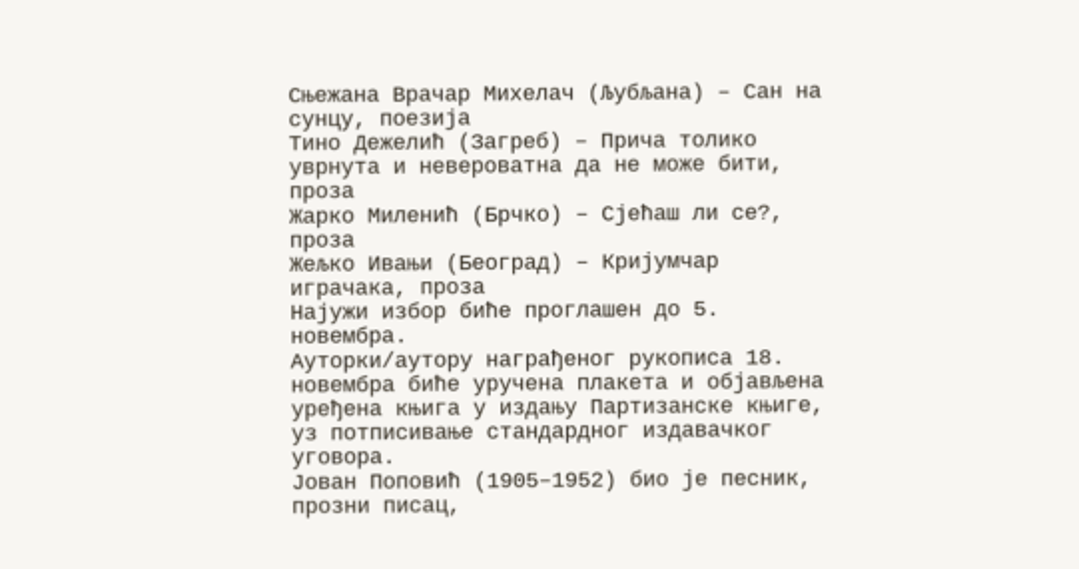Сњежана Врачар Михелач (Љубљана) – Сан на сунцу, поезија
Тино Дежелић (Загреб) – Прича толико уврнута и невероватна да не може бити, проза
Жарко Миленић (Брчко) – Сјећаш ли се?, проза
Жељко Ивањи (Београд) – Кријумчар играчака, проза
Најужи избор биће проглашен до 5. новембра.
Ауторки/аутору награђеног рукописа 18. новембра биће уручена плакета и објављена уређена књига у издању Партизанске књиге, уз потписивање стандардног издавачког уговора.
Јован Поповић (1905–1952) био је песник, прозни писац,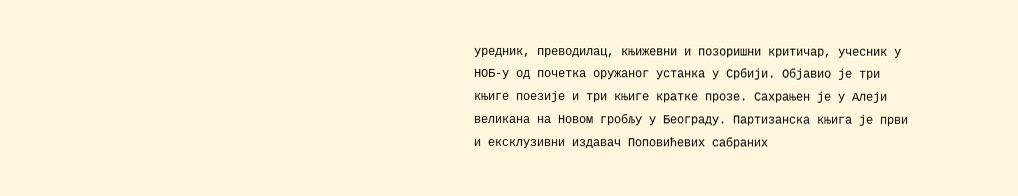уредник, преводилац, књижевни и позоришни критичар, учесник у НОБ-у од почетка оружаног устанка у Србији. Објавио је три књиге поезије и три књиге кратке прозе. Сахрањен је у Алеји великана на Новом гробљу у Београду. Партизанска књига је први и ексклузивни издавач Поповићевих сабраних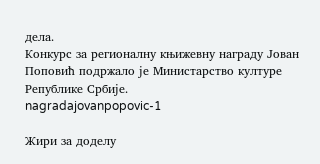дела.
Конкурс за регионалну књижевну награду Јован Поповић подржало је Министарство културе Републике Србије.
nagradajovanpopovic-1

Жири за доделу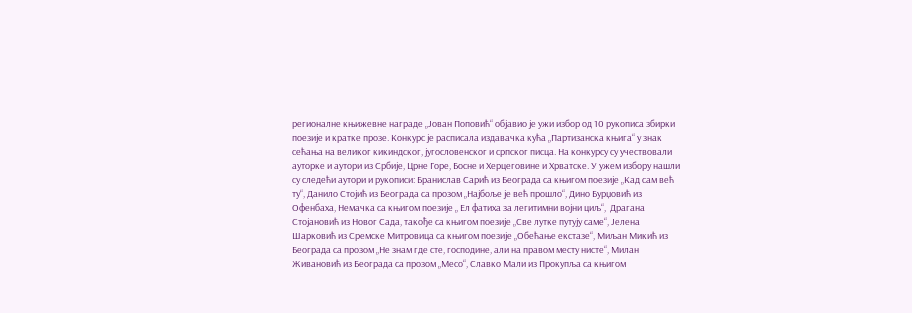регионалне књижевне награде „Јован Поповић“ објавио је ужи избор од 10 рукописа збирки поезије и кратке прозе. Конкурс је расписала издавачка кућа „Партизанска књига“ у знак сећања на великог кикиндског, југословенског и српског писца. На конкурсу су учествовали ауторке и аутори из Србије, Црне Горе, Босне и Херцеговине и Хрватске. У ужем избору нашли су следећи аутори и рукописи: Бранислав Сарић из Београда са књигом поезије „Кад сам већ ту“, Данило Стојић из Београда са прозом „Најбоље је већ прошло“, Дино Бурџовић из Офенбаха, Немачка са књигом поезије „ Ел фатиха за легитимни војни циљ“,  Драгана Стојановић из Новог Сада, такође са књигом поезије „Све лутке путују саме“, Јелена Шарковић из Сремске Митровица са књигом поезије „Обећање екстазе“, Миљан Микић из Београда са прозом „Не знам где сте, господине, али на правом месту нисте“, Милан Живановић из Београда са прозом „Месо“, Славко Мали из Прокупља са књигом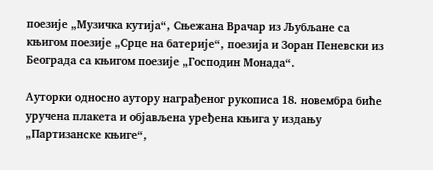поезије „Музичка кутија“, Сњежана Врачар из Љубљане са књигом поезије „Срце на батерије“, поезија и Зоран Пеневски из Београда са књигом поезије „Господин Монада“.

Ауторки односно аутору награђеног рукописа 18. новембра биће уручена плакета и објављена уређена књига у издању „Партизанске књиге“,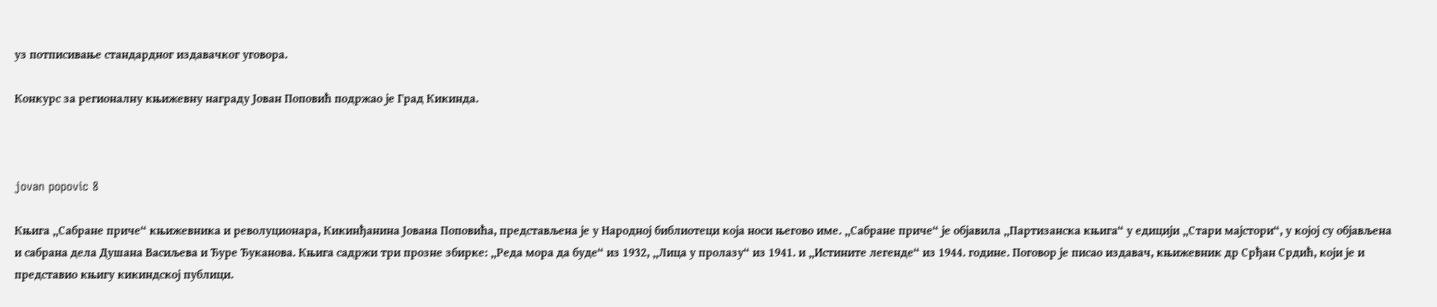уз потписивање стандардног издавачког уговора.

Конкурс за регионалну књижевну награду Јован Поповић подржао је Град Кикинда.



jovan popovic 8

Књига „Сабране приче“ књижевника и револуционара, Кикинђанина Јована Поповића, представљена је у Народној библиотеци која носи његово име. „Сабране приче“ је објавила „Партизанска књига“ у едицији „Стари мајстори“, у којој су објављена и сабрана дела Душана Васиљева и Ђуре Ђуканова. Књига садржи три прозне збирке: „Реда мора да буде“ из 1932, „Лица у пролазу“ из 1941. и „Истините легенде“ из 1944. године. Поговор је писао издавач, књижевник др Срђан Срдић, који је и представио књигу кикиндској публици.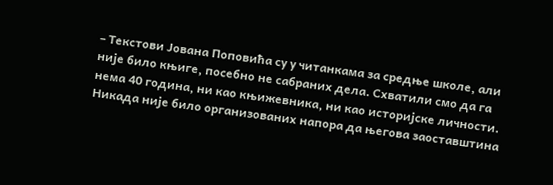– Текстови Јована Поповића су у читанкама за средње школе, али није било књиге, посебно не сабраних дела. Схватили смо да га нема 40 година, ни као књижевника, ни као историјске личности. Никада није било организованих напора да његова заоставштина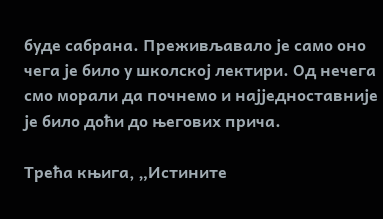буде сабрана. Преживљавало је само оно чега је било у школској лектири. Од нечега смо морали да почнемо и најједноставније је било доћи до његових прича.

Трећа књига, „Истините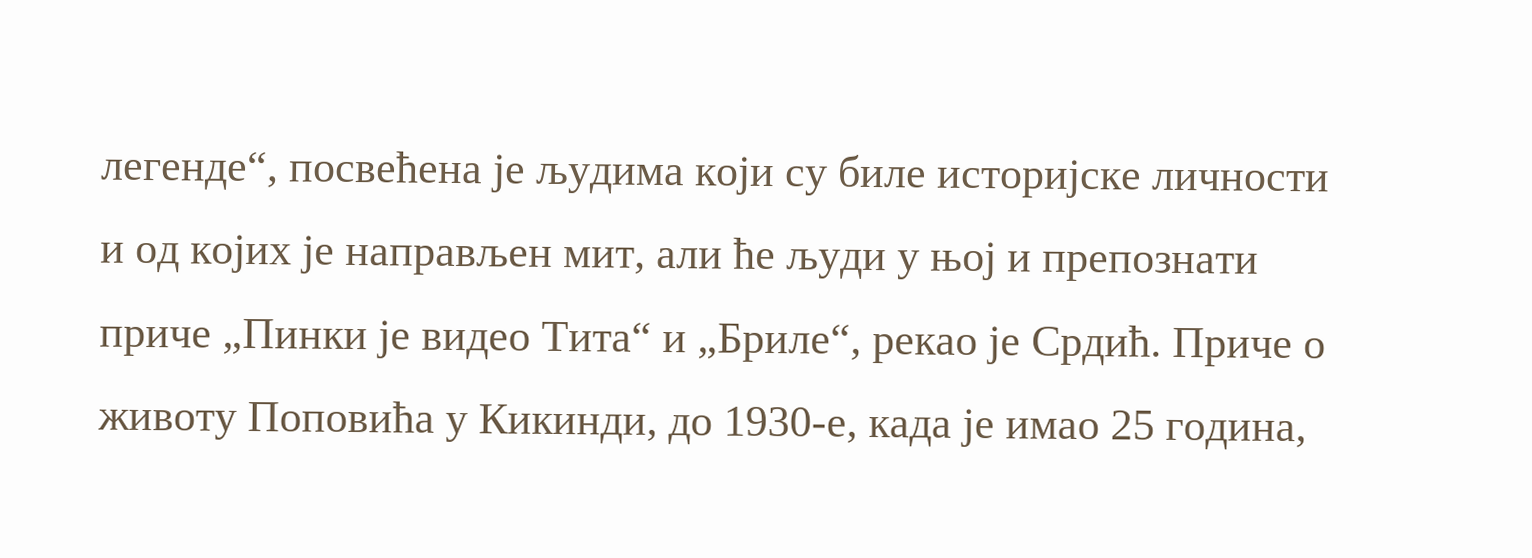легенде“, посвећена је људима који су биле историјске личности и од којих је направљен мит, али ће људи у њој и препознати приче „Пинки је видео Тита“ и „Бриле“, рекао је Срдић. Приче о животу Поповића у Кикинди, до 1930-е, када је имао 25 година,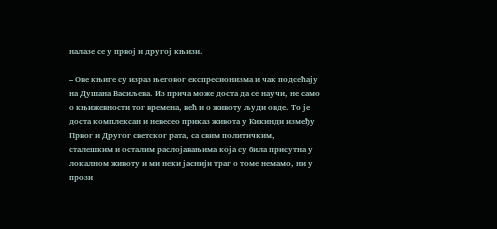налазе се у првој и другој књизи.

– Ове књиге су израз његовог експресионизма и чак подсећају на Душана Васиљева. Из прича може доста да се научи, не само о књижевности тог времена, већ и о животу људи овде. То је доста комплексан и невесео приказ живота у Кикинди између Првог и Другог светског рата, са свим политичким, сталешким и осталим раслојавањима која су била присутна у локалном животу и ми неки јаснији траг о томе немамо, ни у прози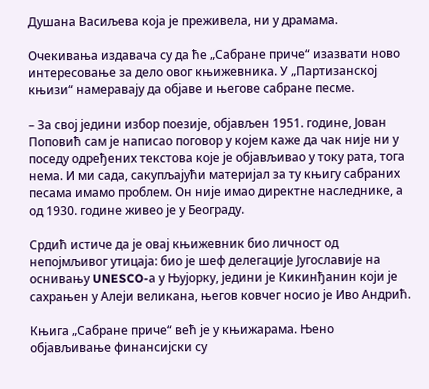Душана Васиљева која је преживела, ни у драмама.

Очекивања издавача су да ће „Сабране приче“ изазвати ново интересовање за дело овог књижевника. У „Партизанској књизи“ намеравају да објаве и његове сабране песме.

– За свој једини избор поезије, објављен 1951. године, Јован Поповић сам је написао поговор у којем каже да чак није ни у поседу одређених текстова које је објављивао у току рата, тога нема. И ми сада, сакупљајући материјал за ту књигу сабраних песама имамо проблем. Он није имао директне наследнике, а од 1930. године живео је у Београду.

Срдић истиче да је овај књижевник био личност од непојмљивог утицаја: био је шеф делегације Југославије на оснивању UNESCO-а у Њујорку, једини је Кикинђанин који је сахрањен у Алеји великана, његов ковчег носио је Иво Андрић.

Књига „Сабране приче“ већ је у књижарама. Њено објављивање финансијски су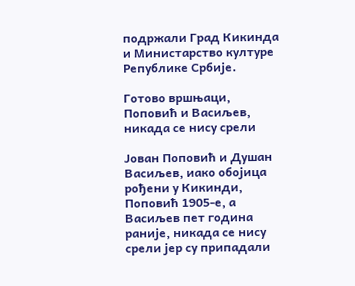подржали Град Кикинда и Министарство културе Републике Србије.

Готово вршњаци, Поповић и Васиљев, никада се нису срели

Јован Поповић и Душан Васиљев, иако обојица рођени у Кикинди, Поповић 1905-е, а Васиљев пет година раније, никада се нису срели јер су припадали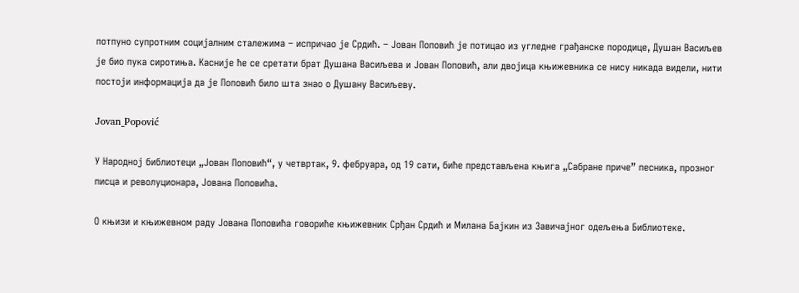потпуно супротним социјалним сталежима – испричао је Срдић. – Јован Поповић је потицао из угледне грађанске породице, Душан Васиљев је био пука сиротиња. Касније ће се сретати брат Душана Васиљева и Јован Поповић, али двојица књижевника се нису никада видели, нити постоји информација да је Поповић било шта знао о Душану Васиљеву.

Jovan_Popović

У Народној библиотеци „Јован Поповић“, у четвртак, 9. фебруара, од 19 сати, биће представљена књига „Сабране приче” песника, прозног писца и револуционара, Јована Поповића.

О књизи и књижевном раду Јована Поповића говориће књижевник Срђан Срдић и Милана Бајкин из Завичајног одељења Библиотеке.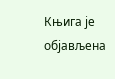Књига је објављена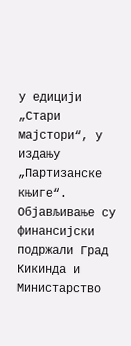у едицији „Стари мајстори“, у издању „Партизанске књиге“. Објављивање су финансијски подржали Град Кикинда и Министарство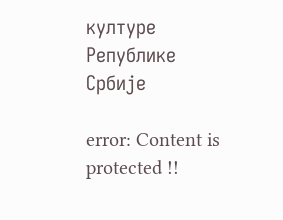културе Републике Србије

error: Content is protected !!